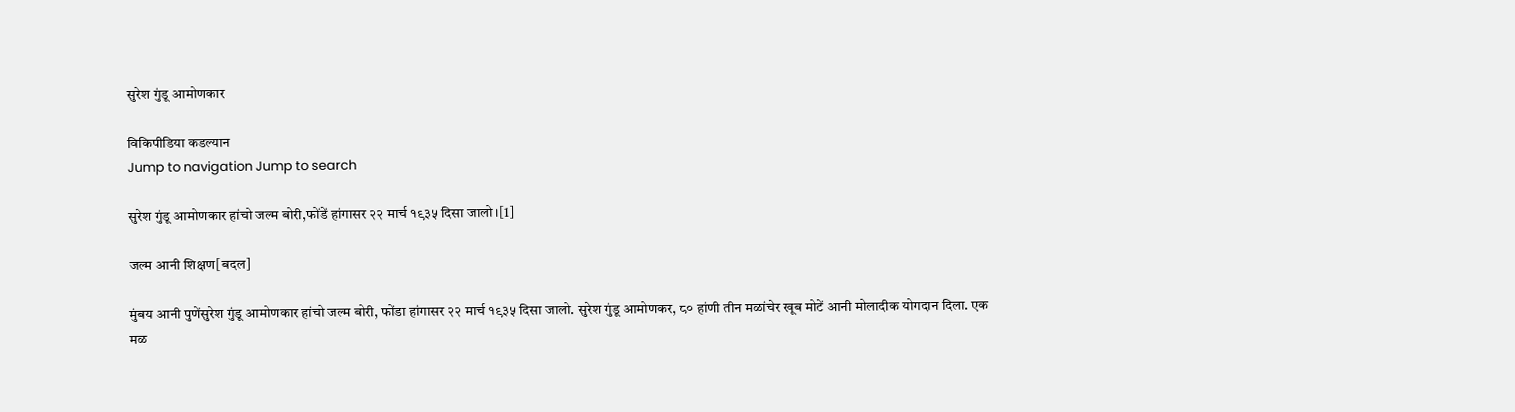सुरेश गुंडू आमोणकार

विकिपीडिया कडल्यान
Jump to navigation Jump to search

सुरेश गुंडू आमोणकार हांचो जल्म बोरी,फोंडें हांगासर २२ मार्च १९३५ दिसा जालो।[1]

जल्म आनी शिक्षण[बदल]

मुंबय आनी पुणेंसुरेश गुंडू आमोणकार हांचो जल्म बोरी, फोंडा हांगासर २२ मार्च १९३५ दिसा जालो. सुरेश गुंडू आमोणकर, ८० हांणी तीन मळांचेर खूब मोटें आनी मोलादीक योगदान दिला. एक मळ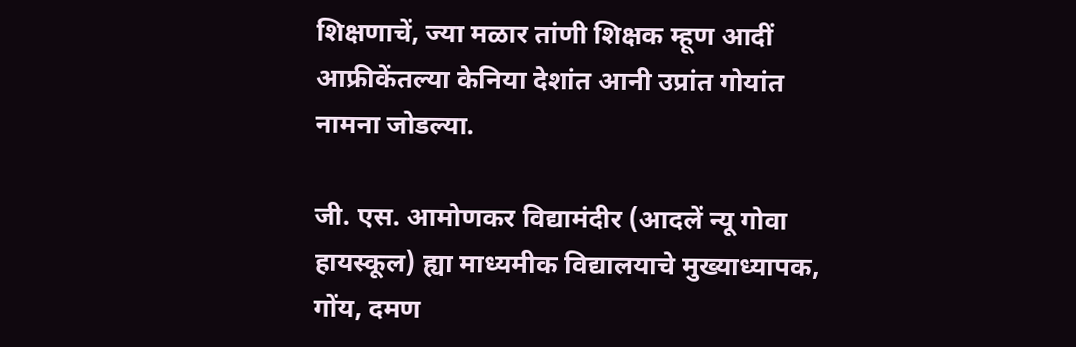शिक्षणाचें, ज्या मळार तांणी शिक्षक म्हूण आदीं आफ्रीकेंतल्या केनिया देशांत आनी उप्रांत गोयांत नामना जोडल्या.

जी. एस. आमोणकर विद्यामंदीर (आदलें न्यू गोवा हायस्कूल) ह्या माध्यमीक विद्यालयाचे मुख्याध्यापक, गोंय, दमण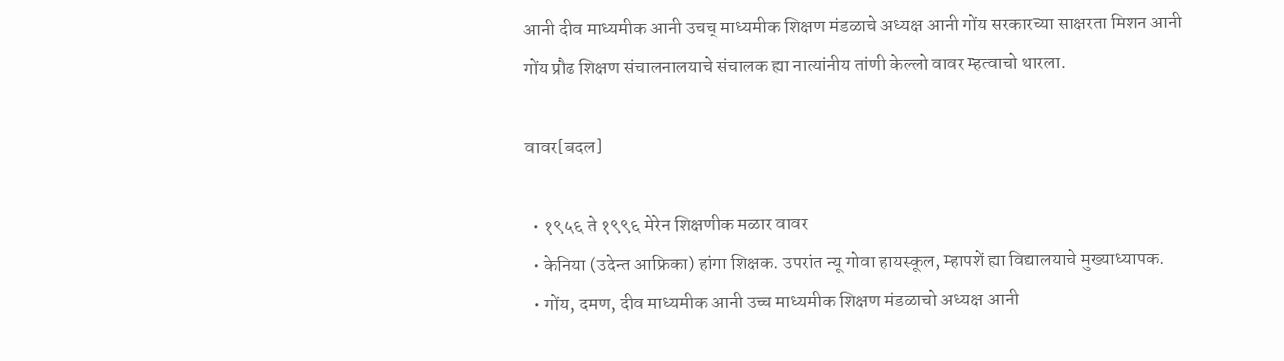आनी दीव माध्यमीक आनी उचच् माध्यमीक शिक्षण मंडळाचे अध्यक्ष आनी गोंय सरकारच्या साक्षरता मिशन आनी गोंय प्रौढ शिक्षण संचालनालयाचे संचालक ह्या नात्यांनीय तांणी केल्लो वावर म्हत्वाचो थारला.

वावर[बदल]

  • १९५६ ते १९९६ मेरेन शिक्षणीक मळार वावर
  • केनिया (उदेन्त आफ्रिका) हांगा शिक्षक. उपरांत न्यू गोवा हायस्कूल, म्हापशें ह्या विद्यालयाचे मुख्याध्यापक.
  • गोंय, दमण, दीव माध्यमीक आनी उच्च माध्यमीक शिक्षण मंडळाचो अध्यक्ष आनी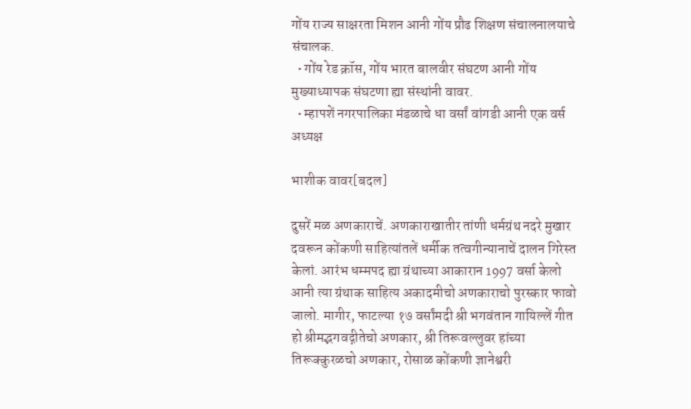गोंय राज्य साक्षरता मिशन आनी गोंय प्रौढ शिक्षण संचालनालयाचे संचालक.
  • गोंय रेड क्रॉस, गोंय भारत बालवीर संघटण आनी गोंय मुख्याध्यापक संघटणा ह्या संस्थांनी वावर.
  • म्हापशें नगरपालिका मंडळाचे धा वर्सां वांगडी आनी एक वर्स अध्यक्ष

भाशीक वावर[बदल]

दुसरें मळ अणकाराचें. अणकाराखातीर तांणी धर्मग्रंथ नदरे मुखार दवरून कोंकणी साहित्यांतलें धर्मीक तत्वगीन्यानाचें दालन गिरेस्त केलां. आरंभ धम्मपद ह्या ग्रंथाच्या आकारान 1997 वर्सा केलो आनी त्या ग्रंथाक साहित्य अकादमीचो अणकाराचो पुरस्कार फावो जालो. मागीर, फाटल्या १७ वर्सांमदी श्री भगवंतान गायिल्लें गीत हो श्रीमद्भगवद्गीतेचो अणकार, श्री तिरूवल्लुवर हांच्या तिरूक्कुरळचो अणकार, रोसाळ कोंकणी ज्ञानेश्वरी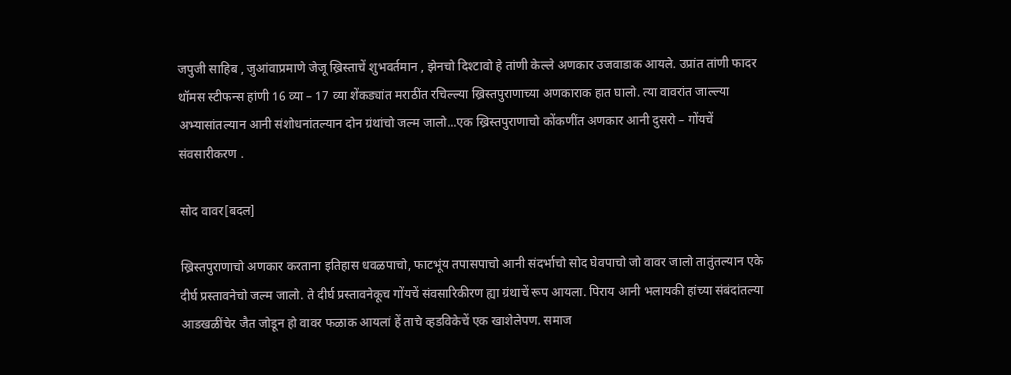जपुजी साहिब , जुआंवाप्रमाणे जेजू ख्रिस्ताचें शुभवर्तमान , झेनचो दिश्टावो हे तांणी केल्ले अणकार उजवाडाक आयले. उप्रांत तांणी फादर थॉमस स्टीफन्स हांणी 16 व्या – 17 व्या शेंकड्यांत मराठींत रचिल्ल्या ख्रिस्तपुराणाच्या अणकाराक हात घालो. त्या वावरांत जाल्ल्या अभ्यासांतल्यान आनी संशोधनांतल्यान दोन ग्रंथांचो जल्म जालो...एक ख्रिस्तपुराणाचो कोंकणींत अणकार आनी दुसरो – गोंयचें संवसारीकरण .

सोद वावर[बदल]

ख्रिस्तपुराणाचो अणकार करताना इतिहास धवळपाचो, फाटभूंय तपासपाचो आनी संदर्भाचो सोद घेवपाचो जो वावर जालो तातुंतल्यान एके दीर्घ प्रस्तावनेचो जल्म जालो. ते दीर्घ प्रस्तावनेकूच गोंयचें संवसारिकीरण ह्या ग्रंथाचें रूप आयला. पिराय आनी भलायकी हांच्या संबंदांतल्या आडखळींचेर जैत जोडून हो वावर फळाक आयलां हें ताचे व्हडविकेचें एक खाशेलेपण. समाज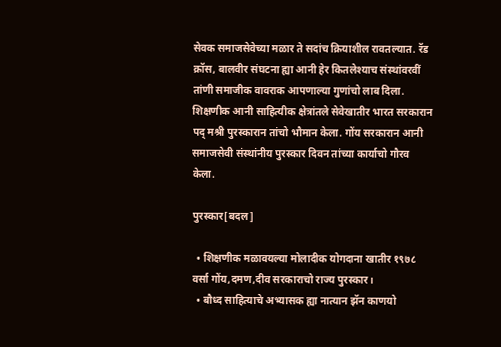सेवक समाजसेवेच्या मळार ते सदांच क्रियाशील रावतल्यात. रॅड क्रॉस, बालवीर संघटना ह्या आनी हेर कितलेश्याच संस्थांवरवीं तांणी समाजीक वावराक आपणाल्या गुणांचो लाब दिला. शिक्षणीक आनी साहित्यीक क्षेत्रांतले सेवेखातीर भारत सरकारान पद् मश्री पुरस्कारान तांचो भौमान केला. गोंय सरकारान आनी समाजसेवी संस्थांनीय पुरस्कार दिवन तांच्या कार्याचो गौरव केला.

पुरस्कार[बदल]

  • शिक्षणीक मळावयल्या मोलादीक योगदाना खातीर १९७८ वर्सा गोंय,दमण,दीव सरकाराचो राज्य पुरस्कार।
  • बौध्द साहित्याचे अभ्यासक ह्या नात्यान झॅन काणयो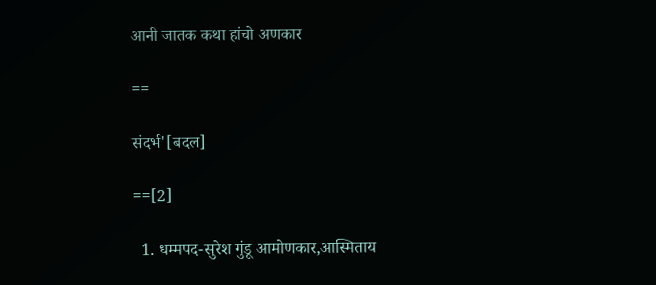आनी जातक कथा हांचो अणकार

==

संदर्भ'[बदल]

==[2]

  1. धम्मपद-सुरेश गुंडू आमोणकार,आस्मिताय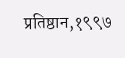प्रतिष्ठान,१९९७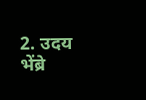2. उदय भेंब्रे